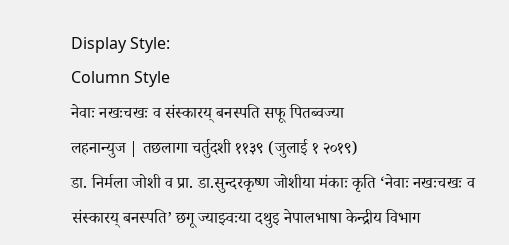Display Style:
Column Style
नेवाः नखःचखः व संस्कारय् बनस्पति सफू पितब्वज्या
लहनान्युज | तछलागा चर्तुदशी ११३९ (जुलाई १ २०१९)
डा. निर्मला जोशी व प्रा. डा.सुन्दरकृष्ण जोशीया मंकाः कृति ‘नेवाः नखःचखः व संस्कारय् बनस्पति’ छगू ज्याझ्वःया दथुइ नेपालभाषा केन्द्रीय विभाग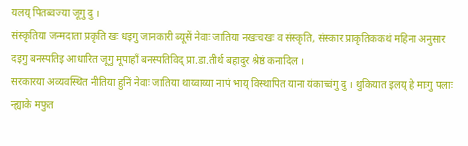यलय् पितब्वज्या जूगु दु ।
संस्कृतिया जन्मदाता प्रकृति खः धइगु जानकारी ब्यूसें नेवाः जातिया नखःचखः व संस्कृति, संस्कार प्राकृतिककथं महिना अनुसार दइगु बनस्पतिइ आधारित जूगु मूपाहाँ बनस्पतिविद् प्रा.डा.तीर्थ बहादुर श्रेष्ठं कनादिल ।
सरकारया अव्यवस्थित नीतिया हुनिं नेवाः जातिया थाय्वाय्या नापं भाय् विस्थापित याना यंकाच्वंगु दु । थुकियात इलय् हे माःगु पलाः न्ह्याके मफुत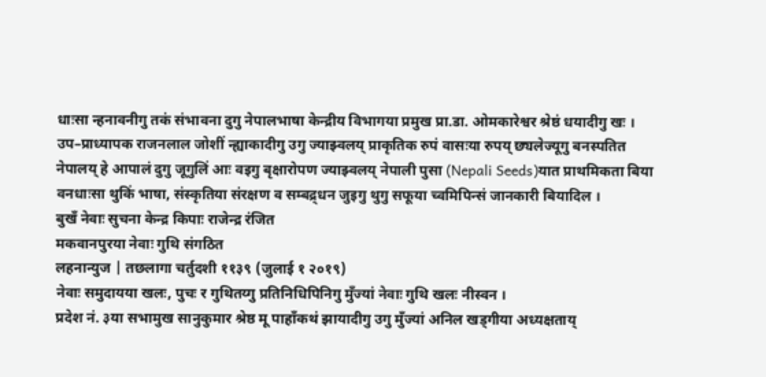धाःसा न्हनावनीगु तकं संभावना दुगु नेपालभाषा केन्द्रीय विभागया प्रमुख प्रा.डा. ओमकारेश्वर श्रेष्ठं धयादीगु खः ।
उप–प्राध्यापक राजनलाल जोशीं न्ह्याकादीगु उगु ज्याझ्वलय् प्राकृतिक रुपं वासःया रुपय् छ्यलेज्यूगु बनस्पतित नेपालय् हे आपालं दुगु जूगुलिं आः वइगु बृक्षारोपण ज्याझ्वलय् नेपाली पुसा (Nepali Seeds)यात प्राथमिकता बिया वनधाःसा थुकिं भाषा, संस्कृतिया संरक्षण व सम्बद्र्धन जुइगु थुगु सफूया च्वमिपिन्सं जानकारी बियादिल ।
बुखँ नेवाः सुचना केन्द्र किपाः राजेन्द्र रंजित
मकवानपुरया नेवाः गुथि संगठित
लहनान्युज | तछलागा चर्तुदशी ११३९ (जुलाई १ २०१९)
नेवाः समुदायया खलः, पुचः र गुथितय्गु प्रतिनिधिपिनिगु मुँज्यां नेवाः गुथि खलः नीस्वन ।
प्रदेश नं. ३या सभामुख सानुकुमार श्रेष्ठ मू पाहाँकथं झायादीगु उगु मुँज्यां अनिल खड्गीया अध्यक्षताय्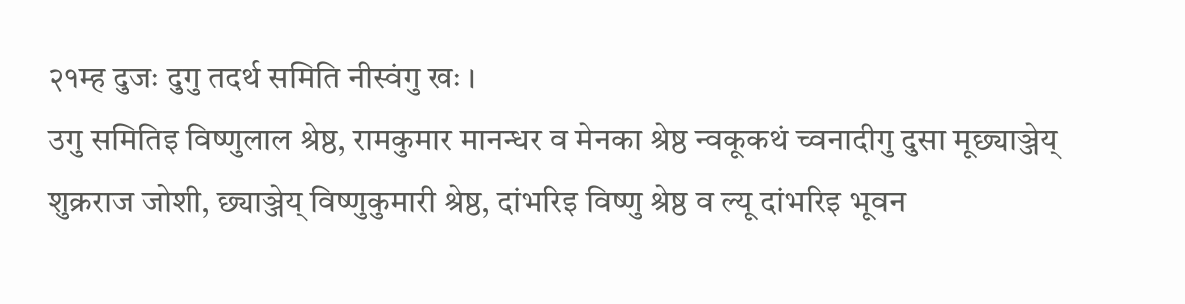२१म्ह दुजः दुगु तदर्थ समिति नीस्वंगु खः ।
उगु समितिइ विष्णुलाल श्रेष्ठ, रामकुमार मानन्धर व मेनका श्रेष्ठ न्वकूकथं च्वनादीगु दुसा मूछ्याञ्जेय् शुक्रराज जोशी, छ्याञ्जेय् विष्णुकुमारी श्रेष्ठ, दांभरिइ विष्णु श्रेष्ठ व ल्यू दांभरिइ भूवन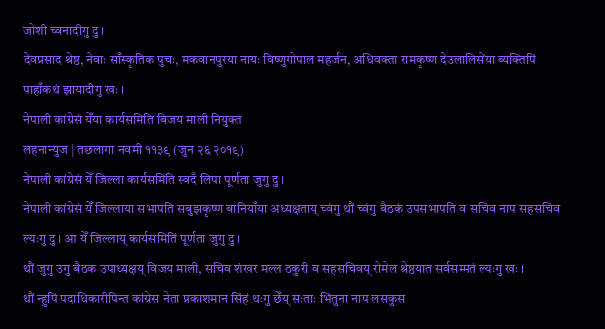जोशी च्वनादीगु दु ।
देवप्रसाद श्रेष्ठ, नेवाः साँस्कृतिक पुचः, मकवानपुरया नायः विष्णुगोपाल महर्जन, अधिवक्ता रामकृष्ण देउलालिसेंया ब्यक्तिपिं पाहाँकथं झायादीगु खः ।
नेपाली कांग्रेसं येँया कार्यसमिति बिजय माली नियुक्त
लहनान्युज | तछलागा नवमी ११३९ (जुन २६ २०१९)
नेपाली कांग्रेसं येँ जिल्ला कार्यसमिति स्वदँ लिपा पूर्णता जुगु दु ।
नेपाली कांग्रेसं येँ जिल्लाया सभापति सबुझकृष्ण बानियाँया अध्यक्षताय् च्वंगु थौं च्वंगु बैठकं उपसभापति व सचिव नाप सहसचिव ल्यःगु दु । आ येँ जिल्लाय् कार्यसमितिं पूर्णता जुगु दु ।
थौं जुगु उगु बैठक उपाध्यक्षय् विजय माली, सचिव शंखर मल्ल ठकुरी व सहसचिवय् रोमेल श्रेष्ठयात सर्वसम्मतं ल्यःगु खः ।
थौं न्हुपिं पदाधिकारीपिन्त कांग्रेस नेता प्रकाशमान सिंहं थःगु छेँय् सःताः भिंतुना नाप लसकुस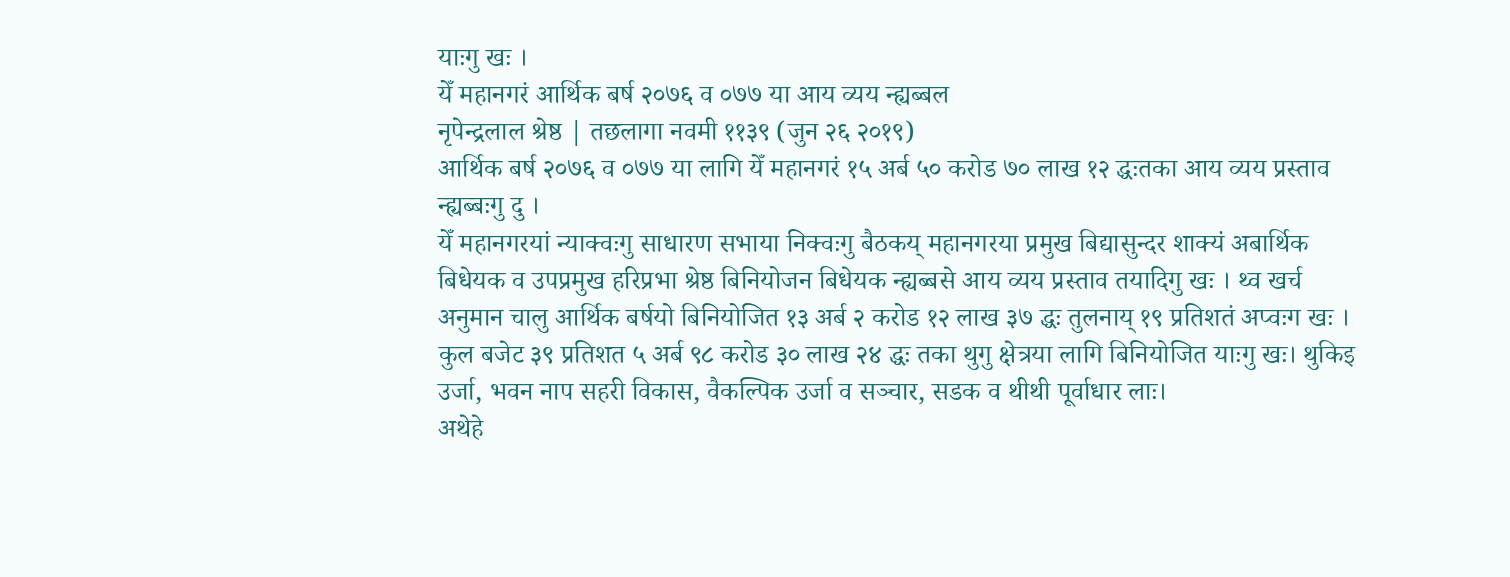याःगु खः ।
येँ महानगरं आर्थिक बर्ष २०७६ व ०७७ या आय व्यय न्ह्यब्बल
नृपेन्द्रलाल श्रेष्ठ | तछलागा नवमी ११३९ (जुन २६ २०१९)
आर्थिक बर्ष २०७६ व ०७७ या लागि येँ महानगरं १५ अर्ब ५० करोड ७० लाख १२ द्धःतका आय व्यय प्रस्ताव न्ह्यब्बःगु दु ।
येँ महानगरयां न्याक्वःगु साधारण सभाया निक्वःगु बैठकय् महानगरया प्रमुख बिद्यासुन्दर शाक्यं अबार्थिक बिधेयक व उपप्रमुख हरिप्रभा श्रेष्ठ बिनियोजन बिधेयक न्ह्यब्बसे आय व्यय प्रस्ताव तयादिगु खः । थ्व खर्च अनुमान चालु आर्थिक बर्षयो बिनियोजित १३ अर्ब २ करोड १२ लाख ३७ द्धः तुलनाय् १९ प्रतिशतं अप्वःग खः ।
कुल बजेट ३९ प्रतिशत ५ अर्ब ९८ करोड ३० लाख २४ द्धः तका थुगु क्षेत्रया लागि बिनियोजित याःगु खः। थुकिइ उर्जा, भवन नाप सहरी विकास, वैकल्पिक उर्जा व सञ्चार, सडक व थीथी पूर्वाधार लाः।
अथेहे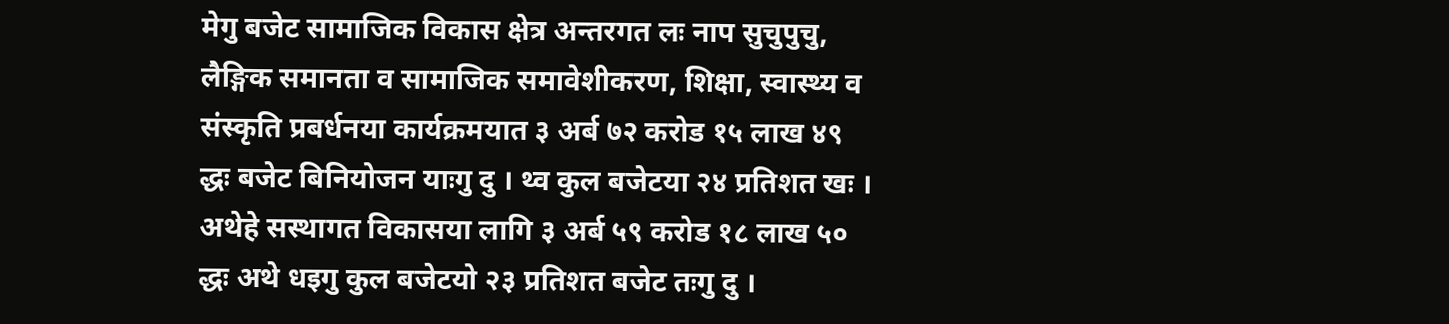मेगु बजेट सामाजिक विकास क्षेत्र अन्तरगत लः नाप सुचुपुचु, लैङ्गिक समानता व सामाजिक समावेशीकरण, शिक्षा, स्वास्थ्य व संस्कृति प्रबर्धनया कार्यक्रमयात ३ अर्ब ७२ करोड १५ लाख ४९ द्धः बजेट बिनियोजन याःगु दु । थ्व कुल बजेटया २४ प्रतिशत खः ।
अथेहे सस्थागत विकासया लागि ३ अर्ब ५९ करोड १८ लाख ५० द्धः अथे धइगु कुल बजेटयो २३ प्रतिशत बजेट तःगु दु ।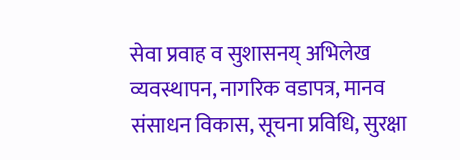सेवा प्रवाह व सुशासनय् अभिलेख व्यवस्थापन, नागरिक वडापत्र, मानव संसाधन विकास, सूचना प्रविधि, सुरक्षा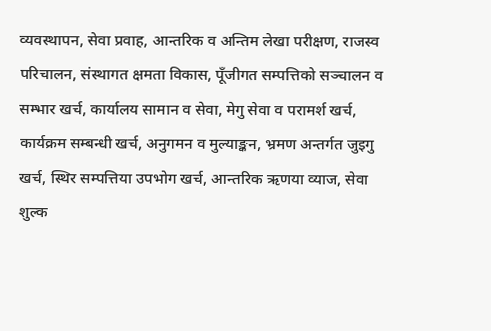व्यवस्थापन, सेवा प्रवाह, आन्तरिक व अन्तिम लेखा परीक्षण, राजस्व परिचालन, संस्थागत क्षमता विकास, पूँजीगत सम्पत्तिको सञ्चालन व सम्भार खर्च, कार्यालय सामान व सेवा, मेगु सेवा व परामर्श खर्च, कार्यक्रम सम्बन्धी खर्च, अनुगमन व मुल्याङ्कन, भ्रमण अन्तर्गत जुइगु खर्च, स्थिर सम्पत्तिया उपभोग खर्च, आन्तरिक ऋणया व्याज, सेवा शुल्क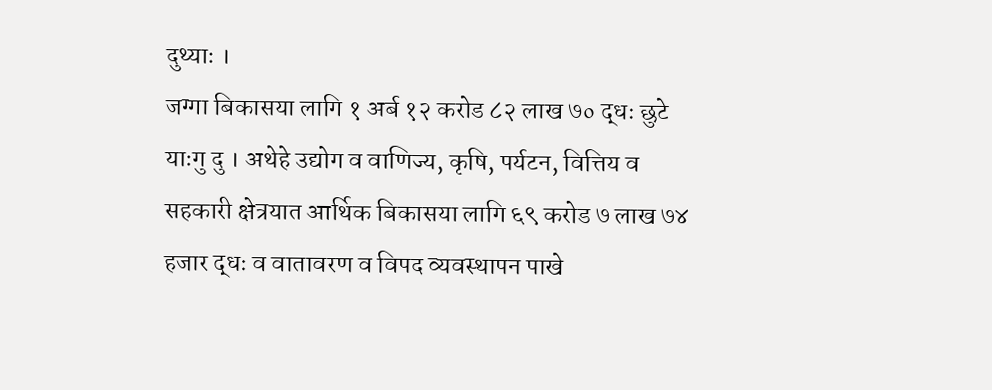दुथ्याः ।
जग्गा बिकासया लागि १ अर्ब १२ करोड ८२ लाख ७० द्धः छुटे याःगु दु । अथेहे उद्योग व वाणिज्य, कृषि, पर्यटन, वित्तिय व सहकारी क्षेत्रयात आर्थिक बिकासया लागि ६९ करोड ७ लाख ७४ हजार द्धः व वातावरण व विपद व्यवस्थापन पाखे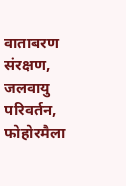वाताबरण संरक्षण, जलवायु परिवर्तन, फोहोरमैला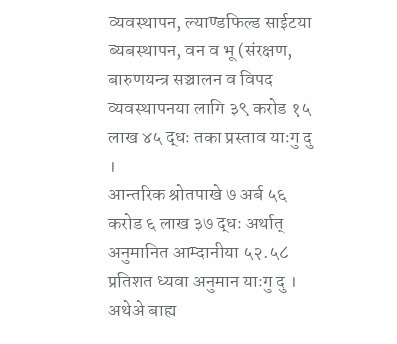व्यवस्थापन, ल्याण्डफिल्ड साईटया ब्यबस्थापन, वन व भू (संरक्षण, बारुणयन्त्र सञ्चालन व विपद व्यवस्थापनया लागि ३९ करोड १५ लाख ४५ द्धः तका प्रस्ताव याःगु दु ।
आन्तरिक श्रोतपाखे ७ अर्ब ५६ करोड ६ लाख ३७ द्धः अर्थात् अनुमानित आम्दानीया ५२.५८ प्रतिशत ध्यवा अनुमान याःगु दु । अथेअे बाह्य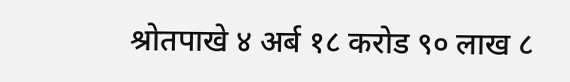श्रोतपाखे ४ अर्ब १८ करोड ९० लाख ८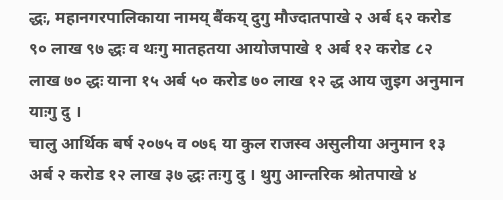द्धः, महानगरपालिकाया नामय् बैंकय् दुगु मौज्दातपाखे २ अर्ब ६२ करोड ९० लाख ९७ द्धः व थःगु मातहतया आयोजपाखे १ अर्ब १२ करोड ८२ लाख ७० द्धः याना १५ अर्ब ५० करोड ७० लाख १२ द्ध आय जुइग अनुमान याःगु दु ।
चालु आर्थिक बर्ष २०७५ व ०७६ या कुल राजस्व असुलीया अनुमान १३ अर्ब २ करोड १२ लाख ३७ द्धः तःगु दु । थुगु आन्तरिक श्रोतपाखे ४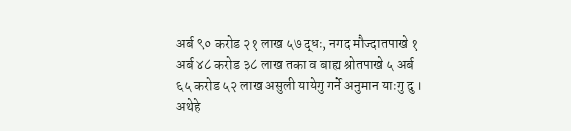अर्ब ९० करोड २१ लाख ५७ द्धः, नगद मौज्दातपाखे १ अर्ब ४८ करोड ३८ लाख तका व बाह्य श्रोतपाखे ५ अर्ब ६५ करोड ५२ लाख असुली यायेगु गर्ने अनुमान याःगु दु ।
अथेहे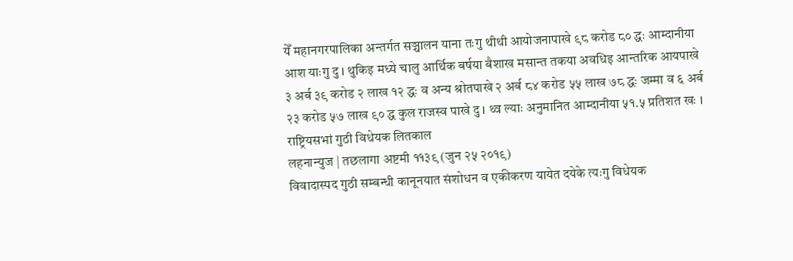येँ महानगरपालिका अन्तर्गत सञ्चालन याना तःगु थीथी आयोजनापाखे ९८ करोड ८० द्धः आम्दानीया आश याःगु दु । थुकिइ मध्ये चालु आर्थिक बर्षया बैशाख मसान्त तकया अवधिइ आन्तरिक आयपाखे ३ अर्ब ३९ करोड २ लाख १२ द्धः व अन्य श्रोतपाखे २ अर्ब ८४ करोड ५५ लाख ७८ द्धः जम्मा व ६ अर्ब २३ करोड ५७ लाख ९० द्ध कुल राजस्व पाखे दु । थ्व ल्याः अनुमानित आम्दानीया ५१.५ प्रतिशत खः ।
राष्ट्रियसभां गुठी विधेयक लितकाल
लहनान्युज | तछलागा अष्टमी ११३९ (जुन २५ २०१९)
विवादास्पद गुठी सम्बन्धी कानूनयात संशोधन व एकीकरण यायेत दयेके त्यःगु विधेयक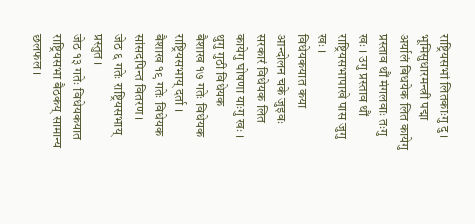राष्ट्रियसभां लितकाःगु दु ।
भूमिसुधारमन्त्री पद्मा अर्यालं बिधयेक लित कायेगु प्रस्ताव थौं मंगलवाः तःगु खः । उगु प्रस्ताव थौं राष्ट्रियसभापाखे पास जुगु खः ।
विधेयकयात कया आन्दोलन चके जुइवः सरकारं विधेयक लित कायेगु घोषणा याःगु खः ।
थुगु गुठी विधेयक
बैशाख १७ गतेः विधेयक राष्ट्रियसभाय् दर्ता ।
बैशाख १९ गतेः विधेयक सांसदपिन्त वितरण ।
जेठ ६ गतेः राष्ट्रियसभाय् प्रस्तुत ।
जेठ १३ गतेः विधेयकयात राष्ट्रियसभा बैठकय् सामान्य छलफल ।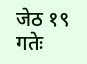जेठ १९ गतेः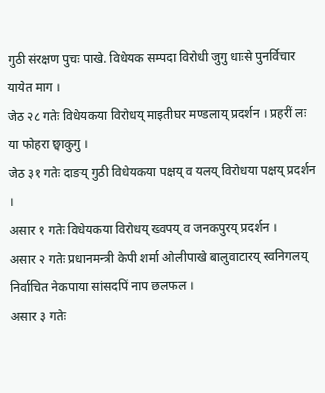गुठी संरक्षण पुचः पाखे. विधेयक सम्पदा विरोधी जुगु धाःसे पुनर्विचार यायेत माग ।
जेठ २८ गतेः विधेयकया विरोधय् माइतीघर मण्डलाय् प्रदर्शन । प्रहरीं लः या फोहरा छ्वाकुगु ।
जेठ ३१ गतेः दाङय् गुठी विधेयकया पक्षय् व यलय् विरोधया पक्षय् प्रदर्शन ।
असार १ गतेः विधेयकया विरोधय् ख्वपय् व जनकपुरय् प्रदर्शन ।
असार २ गतेः प्रधानमन्त्री केपी शर्मा ओलीपाखे बालुवाटारय् स्वनिगलय् निर्वाचित नेकपाया सांसदपिं नाप छलफल ।
असार ३ गतेः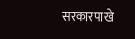सरकारपाखे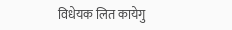विधेयक लित कायेगु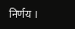निर्णय ।